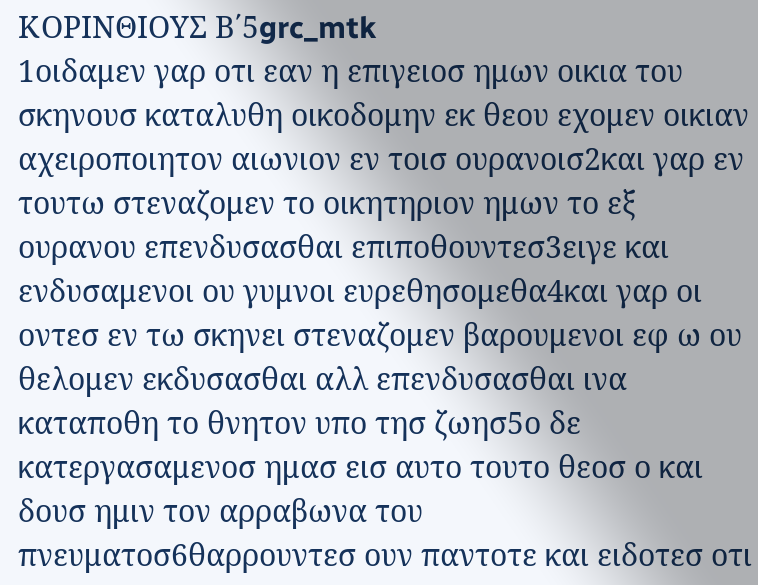ΚΟΡΙΝΘΙΟΥΣ Β΄5grc_mtk
1οιδαμεν γαρ οτι εαν η επιγειοσ ημων οικια του σκηνουσ καταλυθη οικοδομην εκ θεου εχομεν οικιαν αχειροποιητον αιωνιον εν τοισ ουρανοισ2και γαρ εν τουτω στεναζομεν το οικητηριον ημων το εξ ουρανου επενδυσασθαι επιποθουντεσ3ειγε και ενδυσαμενοι ου γυμνοι ευρεθησομεθα4και γαρ οι οντεσ εν τω σκηνει στεναζομεν βαρουμενοι εφ ω ου θελομεν εκδυσασθαι αλλ επενδυσασθαι ινα καταποθη το θνητον υπο τησ ζωησ5ο δε κατεργασαμενοσ ημασ εισ αυτο τουτο θεοσ ο και δουσ ημιν τον αρραβωνα του πνευματοσ6θαρρουντεσ ουν παντοτε και ειδοτεσ οτι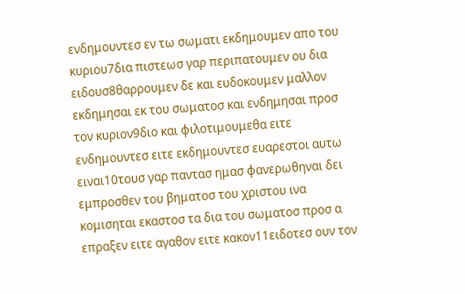ενδημουντεσ εν τω σωματι εκδημουμεν απο του κυριου7δια πιστεωσ γαρ περιπατουμεν ου δια ειδουσ8θαρρουμεν δε και ευδοκουμεν μαλλον εκδημησαι εκ του σωματοσ και ενδημησαι προσ τον κυριον9διο και φιλοτιμουμεθα ειτε ενδημουντεσ ειτε εκδημουντεσ ευαρεστοι αυτω ειναι10τουσ γαρ παντασ ημασ φανερωθηναι δει εμπροσθεν του βηματοσ του χριστου ινα κομισηται εκαστοσ τα δια του σωματοσ προσ α επραξεν ειτε αγαθον ειτε κακον11ειδοτεσ ουν τον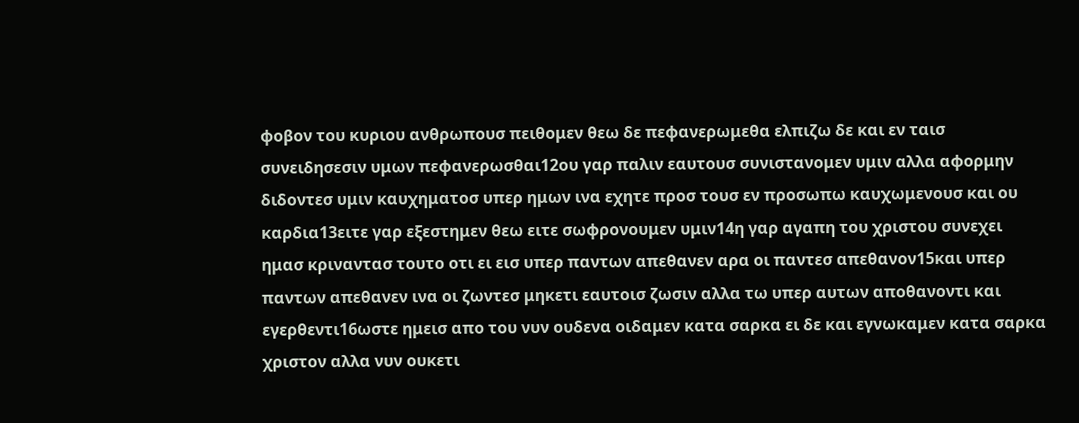φοβον του κυριου ανθρωπουσ πειθομεν θεω δε πεφανερωμεθα ελπιζω δε και εν ταισ συνειδησεσιν υμων πεφανερωσθαι12ου γαρ παλιν εαυτουσ συνιστανομεν υμιν αλλα αφορμην διδοντεσ υμιν καυχηματοσ υπερ ημων ινα εχητε προσ τουσ εν προσωπω καυχωμενουσ και ου καρδια13ειτε γαρ εξεστημεν θεω ειτε σωφρονουμεν υμιν14η γαρ αγαπη του χριστου συνεχει ημασ κριναντασ τουτο οτι ει εισ υπερ παντων απεθανεν αρα οι παντεσ απεθανον15και υπερ παντων απεθανεν ινα οι ζωντεσ μηκετι εαυτοισ ζωσιν αλλα τω υπερ αυτων αποθανοντι και εγερθεντι16ωστε ημεισ απο του νυν ουδενα οιδαμεν κατα σαρκα ει δε και εγνωκαμεν κατα σαρκα χριστον αλλα νυν ουκετι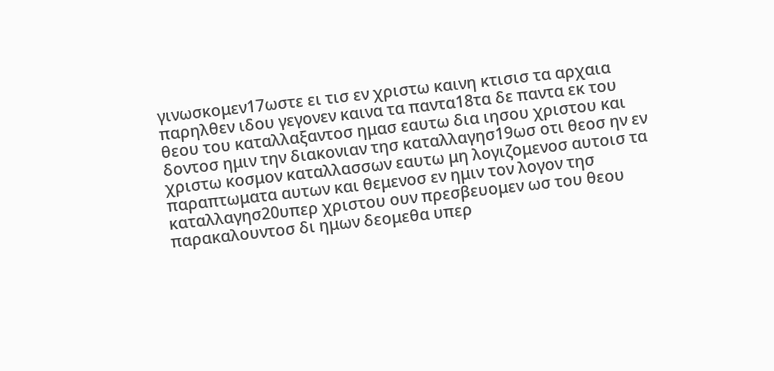γινωσκομεν17ωστε ει τισ εν χριστω καινη κτισισ τα αρχαια παρηλθεν ιδου γεγονεν καινα τα παντα18τα δε παντα εκ του θεου του καταλλαξαντοσ ημασ εαυτω δια ιησου χριστου και δοντοσ ημιν την διακονιαν τησ καταλλαγησ19ωσ οτι θεοσ ην εν χριστω κοσμον καταλλασσων εαυτω μη λογιζομενοσ αυτοισ τα παραπτωματα αυτων και θεμενοσ εν ημιν τον λογον τησ καταλλαγησ20υπερ χριστου ουν πρεσβευομεν ωσ του θεου παρακαλουντοσ δι ημων δεομεθα υπερ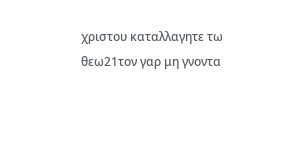χριστου καταλλαγητε τω θεω21τον γαρ μη γνοντα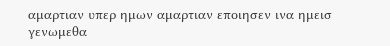αμαρτιαν υπερ ημων αμαρτιαν εποιησεν ινα ημεισ γενωμεθα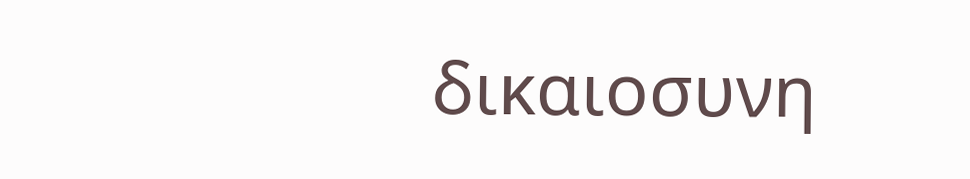δικαιοσυνη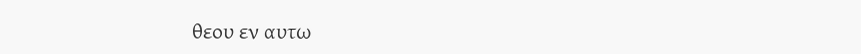θεου εν αυτω